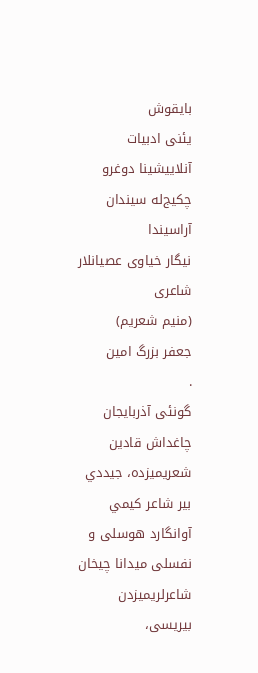بایقوش
یئنی ادبیات آنلاییشینا دوغرو
چكيج‌له سيندان آراسيندا
نيگار خياوی عصيانلار شاعری
(منيم شعريم)
جعفر بزرگ امین
.
گونئی آذربايجان چاغداش قادين شعريميزده، جيددي بير شاعر كيمي آوانگارد هو‌سلی و نفسلی ميدانا چيخان شاعرلريميزدن بيريسی،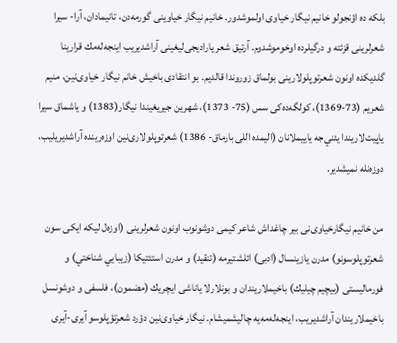بلكه ده اؤنجولو خانيم نيگار خياوی اولموشدور. خانيم نيگار خياوینی گورمه‌دن، تانيمادان، آرا- سيرا شعرلرينی قزئته و درگيلرده اوخوموشدوم. آرتيق شعر ياراديجی‌ليغينی آراشديريب اينجه‌له‌مك قرارينا گلديكده اونون شعرتوپلولارينی بولماق زوروندا قالديم. بو انتقادی باخيش خانم نيگار خياوی‌نين، منيم شعريم (73-1369)، كولگه‌ده‌كی سس (75- 1373)، شهرين جيريغيندا نیگار(1383) و ياشماق سيرا ياپيت‌لاريندا يئني‌جه ياييملانان (اليمده اللی بارماق- 1386) شعرتوپلولاری‌نين اوزه‌رينده آراشديريليب، دوزه‌نله نميشدير.

من خانيم نيگارخياوی‌نی بير چاغداش شاعر كيمی دوشونوب اونون شعرلرينی (اوزه‌ل ليكه ايكی سون شعرتوپلوسونو) مدرن يازينسال (ادبی) ائلشتيرمه (تنقيد) و مدرن استئتيكا (زيبايي شناختي) و فورماليستی (بيچيم چيليك) باخيملاريندان و بونلارلا ياناشی ايچريك (مضمون)، فلسفی و دوشونسل باخيملاريندان آراشديريب، اينجه‌له‌مه‌یه چاليشميشام. نيگار خياوی‌‌نين دؤرد شعرتؤپلوسو آيری-آيری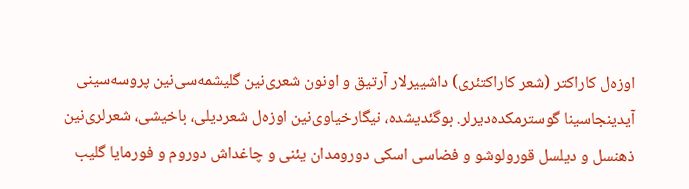اوزه‌ل كاراكتر (شعر كاراكتئری) داشييرلار آرتيق و اونون شعری‌‌نين گليشمه‌سی‌نين پروسه‌سينی آيدينجاسينا گوسترمكده‌ديرلر. بوگئديشده، نيگارخياوی‌نين اوزه‌ل شعرديلی، باخيشی، شعرلری‌‌نين ذهنسل و ديلسل قورولوشو و فضاسی اسكی دورومدان یئنی و چاغداش دوروم و فورمايا گليب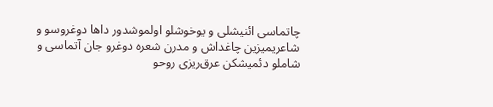چاتماسی ائنيشلی و يوخوشلو اولموشدور داها دوغروسو و شاعریميزين چاغداش و مدرن شعره دوغرو جان آتماسی و شاملو دئميشكن عرق‌ريزی روحو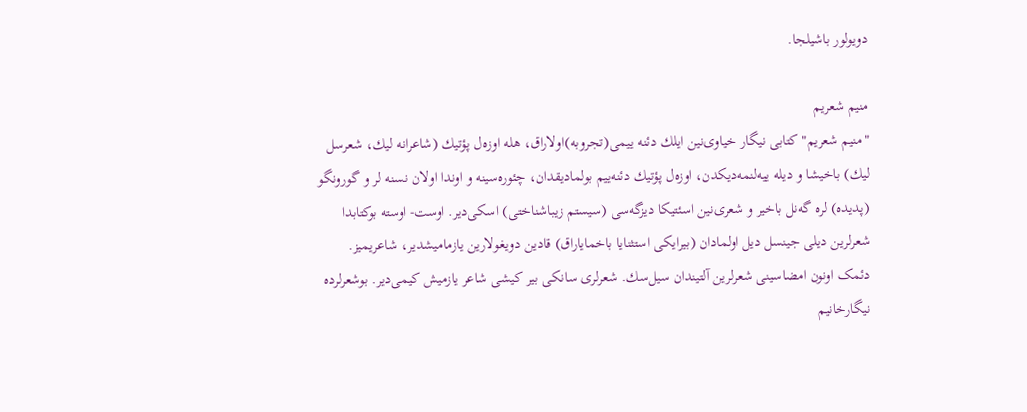دويولور باشيلجا.

منيم شعريم
"منيم شعريم" كتابی نيگار خياوی‌نين ايلك دئنه ييمی(تجروبه)اولاراق، هله اوزه‌ل پؤتيك (شاعرانه ليك، شعرسل ليك) باخيشا و ديله ييه‌لنمه‌ديكدن، اوزه‌ل پؤتيك دئنه‌ييم بولماديقدان، چئوره‌سينه و اوندا اولان نسنه لر و گورونگو (پديده) لره گه‌نل باخير و شعری‌نين اسئتيكا ديزگه‌سی (سيستم زيباشناختی) اسكی‌دير. اوست- اوسته‌ بوكتابدا شعرلرين ديلی جينسل ديل اولمادان (بيرايكی استثنايا باخماياراق) قادين دويغولارين يازماميشدير، شاعریميز. دئمک اونون امضاسينی شعرلرين آلتيندان سيل‌سك. شعرلری سانكی بير كيشی شاعر يازميش كيمی‌دير. بوشعرلرده نيگارخانيم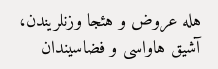هله عروض و هئجا وزنلريندن، آشيق هاواسی و فضاسيندان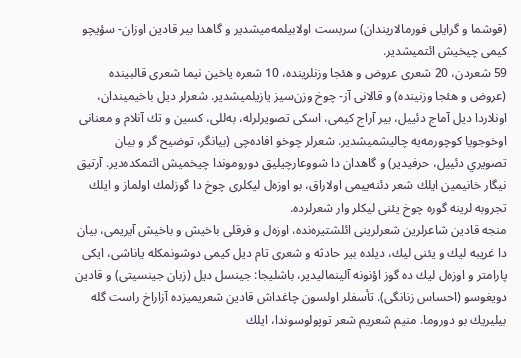(قوشما و گرايلی فورمالاريندان) سربست اولابيلمه‌ميشدير و گاهدا بير قادين اوزان- سؤيچو كيمی چيخيش ائتميشدير.
59 شعردن، 20 شعری عروض و هئجا وزنلرينده، 10 شعره ياخين نيما شعری قالبينده (عروض و هئجا وزنينده) و قالانی آز- چوخ وزن‌سيز يازيلميشدير. شعرلر ديل باخيميندان، اونلاردا ديل آماج دئييل، بير آراج كيمی، اسكی تصويرلرله، به‌للی، كسين و تك آنلام و معنانی اوخوجويا كوچورمه‌یه چاليشميشدير. شعرلر چوخو افاده‌چی (بيانگر، توضيح گر و بيان تصويري دئييل، حرفيدير) و گاهدان دا شووعارچيليق دوروموندا چيخميش ائتمكده‌دير. آرتيق نيگار خانيمين ايلك شعر دئنه‌ييمی اولاراق، بو اوزه‌ل ليكلری چوخ دا گوزلمك اولماز و ايلك تجروبه لرينه گوره چوخ یئنی ليكلر وار شعرلرده.
منجه قادين شاعر‌لرين شعرلرينی ائلشتيره‌نده، اوزه‌ل و فرقلی باخيش و باخيش آيريمی، بيان دا غريبه ليك و يئنی ليك، ديلده بير حادثه و شعری تام ديل كيمی دوشونمكله ياناشی، ايكی پارامتر و اوزه‌ل ليك ده گوز اؤنونه آلينماليدير، باشليجا: جينسل ديل (زبان جينسيتی) و قادين دويغوسو (احساس زنانگی). تأسفلر اولسون چاغداش قادين شعريميزده آزاراخ راست گله بيليريك بو دوروما. منيم شعريم شعر توپولوسوندا، ايلك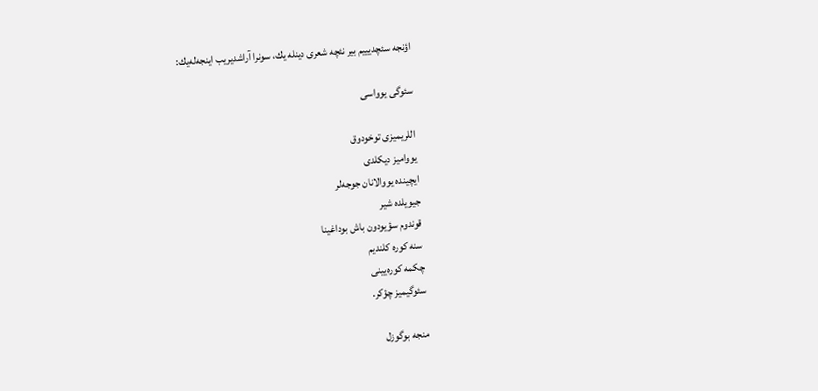اؤنجه سئچديیيم بير نئچه شعری دينله يك، سونرا آراشديريب اينجه‌له‌يك:

سئوگی يوواسی

اللريميزی توخودوق
يوواميز ديكلدی
ايچينده يووالانان جوجه‌لر
جيويلده شير
قوندوم سؤيودون باش بوداغينا
سنه كوره كلنديم
چكمه كوره‌يينی
سئوگيميز چؤكر.

منجه بوگوزل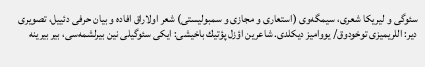سئوگی و ليريكا شعری، سيمگه‌وی (استعاری و مجازی و سمبوليستی) شعر اولاراق افاده و بيان حرفی دئييل، تصويری دير: اللريميزی توخودوق/ يوواميز ديكلدی. شاعرين اؤزل پؤتيك باخيشی: ايكی سئوگيلی نين بيرلشمه‌سی، بير بيرينه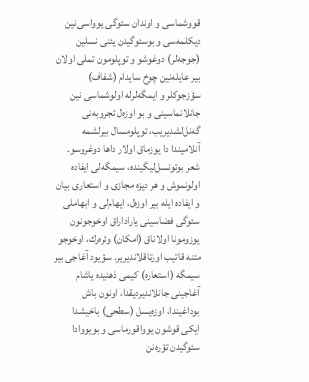قووشماسی و اوندان سئوگی يوواسی‌‌نين ديكلمه‌سی و بوسئوگيدن یئنی نسلين (جوجه‌لر) دوغوشو و توپلومون تملی اولان بير عايله‌نين چوخ سايدام (شفاف) سؤزجوكلر و ايمگه‌لرله اولوشماسی نين جانلانماسینی و بو اوزه‌ل تجروبه‌نی گه‌نل‌لشديريب، توپلومسال بيرلشمه آنلاميندا دا يوزماق اولار داها دوغروسو. شعر بوتونسل‌ليگينده، سيمگه‌لی ایفاده اولونموش و هر ديزه مجازی و استعاری بيان و ایفاده ايله بير اوزه‌ل، ايهام‌لی و ابهاملی سئوگی فضاسينی ياراداراق اوخوجونون يوزومونا اولاناق (امكان) وئره‌رك، اوخوجو متنه قاتيب اورتاقلانديرير. سؤيود آغاجی بير سيمگه (استعاره) كيمی ذهنيده ياشام آغاجينی جانلانديرديقدا، اونون باش بوداغيندا، اوزه‌يسل (سطحی) باخيشدا ايكی قوشون يوواقورماسی و بويووادا سئوگيدن تؤره‌نن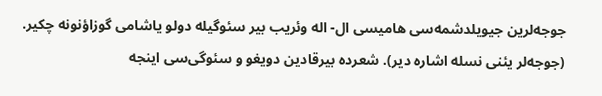جوجه‌لرين جيويلدشمه‌سی هاميسی ال- اله وئريب بير سئوگيله دولو ياشامی گوزاؤنونه چكير. (جوجه‌لر یئنی نسله اشاره دير). شعرده بيرقادين دويغو و سئوگی‌سی اينجه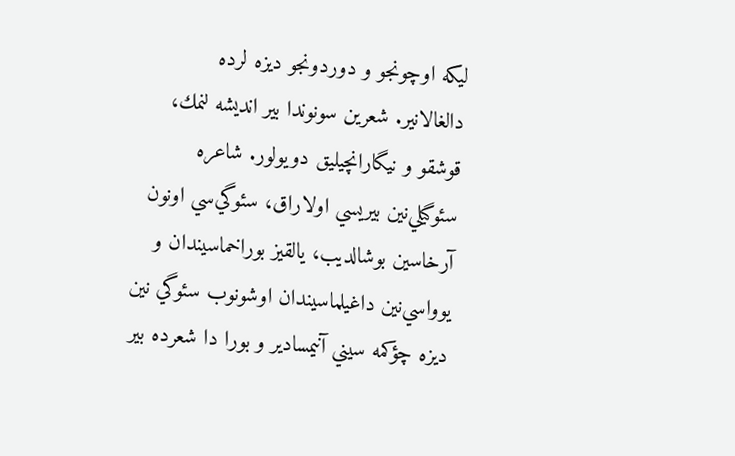ليكه اوچونجو و دوردونجو ديزه لرده دالغالانير. شعرين سونوندا بير انديشه لنمك، قوشقو و نيگارانچيليق دويولور. شاعره سئوگيلي‌نين بيريسي اولاراق، سئوگي‌سي اونون آرخاسين بوشالديب، يالقيز بوراخماسيندان و يوواسي‌نين داغيلماسيندان اوشونوب سئوگي نين ديزه چؤكمه سيني آنيمسادير و بورا دا شعرده بير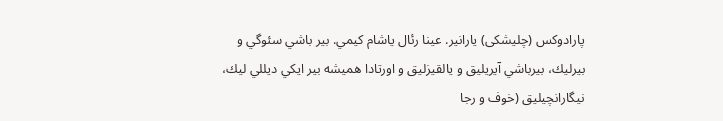پارادوكس (چليشكی) يارانير. عينا رئال ياشام كيمي. بير باشي سئوگي و بيرليك، بيرباشي آيريليق و يالقيزليق و اورتادا هميشه بير ايكي ديللي ليك، نيگارانچيليق (خوف و رجا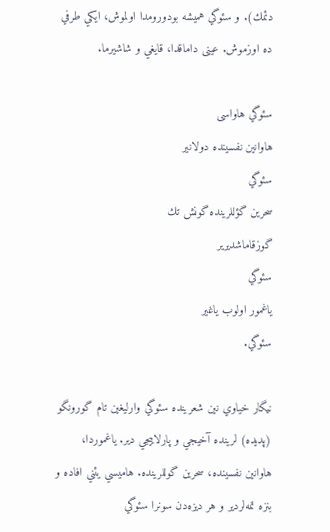دئمك). و سئوگي هميشه بودورومدا اولموش، ايكي طرفي ده اوزموش. عينی داماقدا، قايغي و شاشيرما.

سئوگي هاواسی
هاوانين نفسينده دولانير
سئوگي
سحرين گؤللرينده گونش تك
گوزقاماشديرير
سئوگي
ياغمور اولوب ياغير
سئوگي.

نيگار خياوي نين شعرينده سئوگي وارليغين تام گورونگو (پديده) لرينده آخيجي و پارلاييجي دير. ياغموردا، هاوانين نفسينده، سحرين گوللرينده. هاميسي يئني افاده و بنزه تمه‌لردیر و هر ديزه‌دن سونرا سئوگي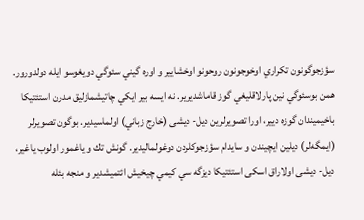سؤزجوگونون تكراري اوخوجونون روحونو اوخشايير و اوره گيني سئوگي دويغوسو ايله دولدورور. همن بوسئوگي نين پارلاقليغي گوز قاماشديرير. نه ايسه بير ايكي چاتيشمازليق مدرن استئتيكا باخيميندان گوزه ديير، اورا تصويرلرين ديل- ديشی (خارج زباني) اولماسيدير. بوگون تصويرلر (ايمگه‌لر) ديلين ايچيندن و سايدام سؤزجوكلردن دوغولماليدير. گونش تك و ياغمور اولوب ياغير، ديل- ديشی اولاراق اسكی استئتيكا ديزگه سي كيمي چيخيش ائتميشدير و منجه بئله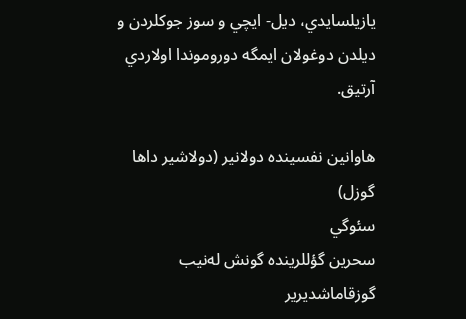يازيلسايدي، ديل- ايچي و سوز جوكلردن و ديلد‌ن دوغولان ايمگه دوروموندا اولاردي آرتيق.

هاوانين نفسينده دولانير (دولاشير داها گوزل)
سئوگي
سحرين گؤللرينده گونش له‌نيب
گوزقاماشديرير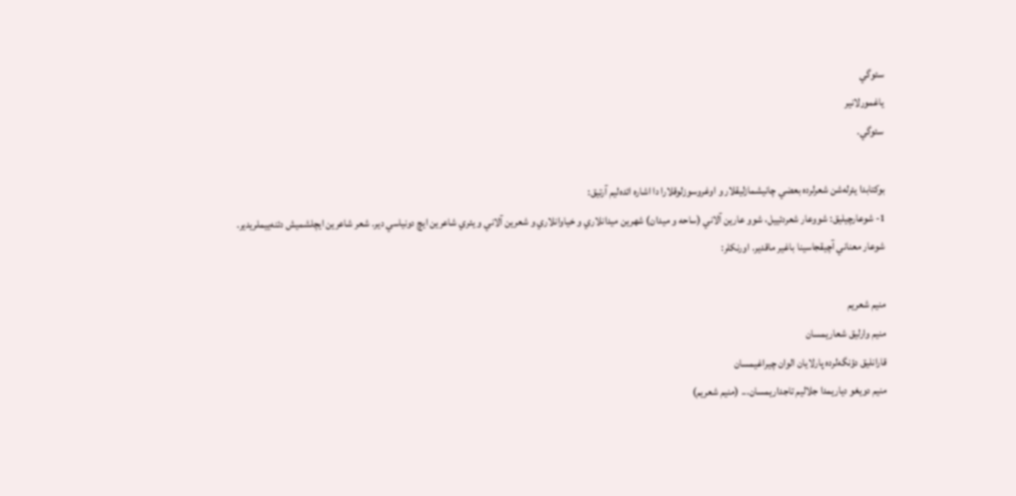سئوگي
ياغمورلانير
سئوگي.

بوكتابدا یئرله‌شن شعرلرده بعضي چانيشمازليقلار و اوغروسوزلوقلارا دا اشاره ائده‌ليم آرتيق:
1- شوعارچيليق: شووعار شعردئييل، شوو عارين آلاني (ساحه و ميدان) شهرين ميدانلاري و خياوانلاري و شعرين آلاني و يئري شاعرين ايچ دونياسي دير. شعر شاعرين ايچلشميش دئنه‌ييملريدير. شوعار معناني آچيقجاسينا باغير ماقدير. اورنكلر:

منيم شعريم
منيم وارليق شعاريمسان
قارانليق دؤنگه‌لرده پارلايان الوان چيراغيمسان
منيم دويغو دياريمدا جلاليم تاجداريمسان... (منيم شعريم)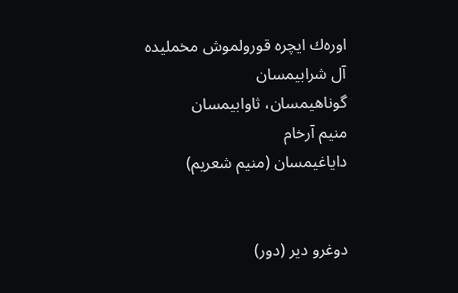اوره‌ك ايچره قورولموش مخمليده
آل شرابيمسان
گوناهيمسان، ثاوابيمسان
منيم آرخام
داياغيمسان (منيم شعريم)


دوغرو دير (دور)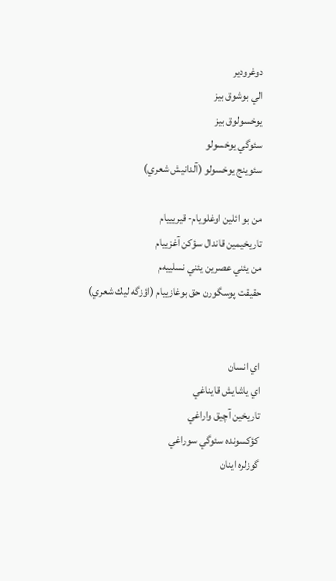دوغرودير
الي بوشوق بيز
يوخسولوق بيز
سئوگي يوخسولو
سئوينج يوخسولو (آلدانيش شعري)

من بو ائلين اوغلويام- قيريييام
تاريخيمين قاندال سؤكن آغزييام
من يئني عصرين يئني نسلييه‌م
حقيقت پوسگور‌ن حق بوغازييام (اؤزگه ليك شعري)


اي انسان
اي ياشايش قايناغي
تاريخين آچيق واراغي
كؤكسونده سئوگي سوراغي
گوزلره اينان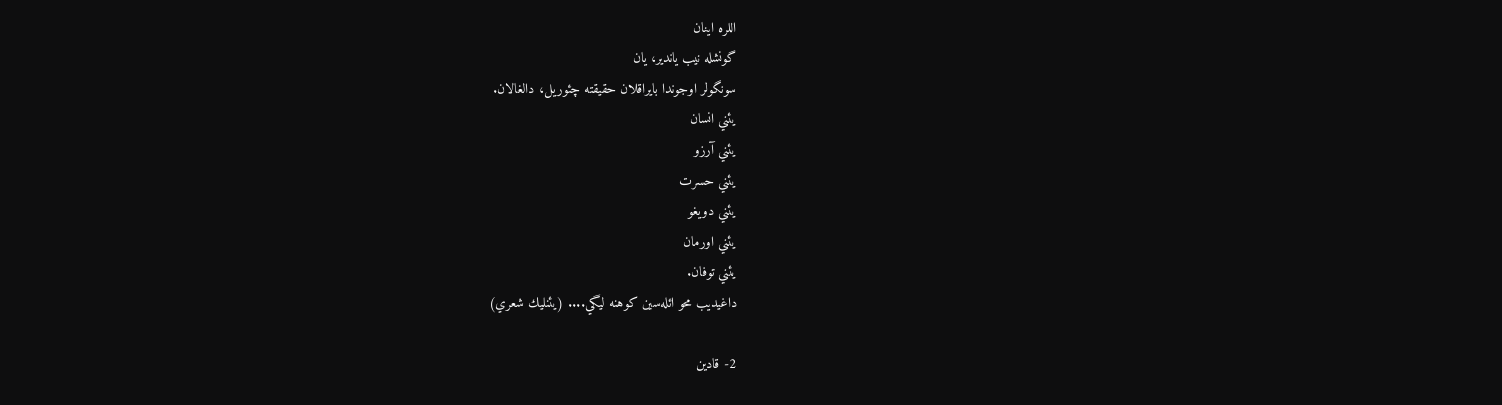اللره اينان
گونشله نيب ياندير، يان
سونگولر اوجوندا بايراقلان حقيقته چئوريل، دالغالان.
یئني انسان
یئني آرزو
یئني حسرت
یئني دويغو
یئني اورمان
یئني توفان.
داغيديب محو ائله‌سين كوهنه ليگي.... (یئنليك شعري)

2- قادين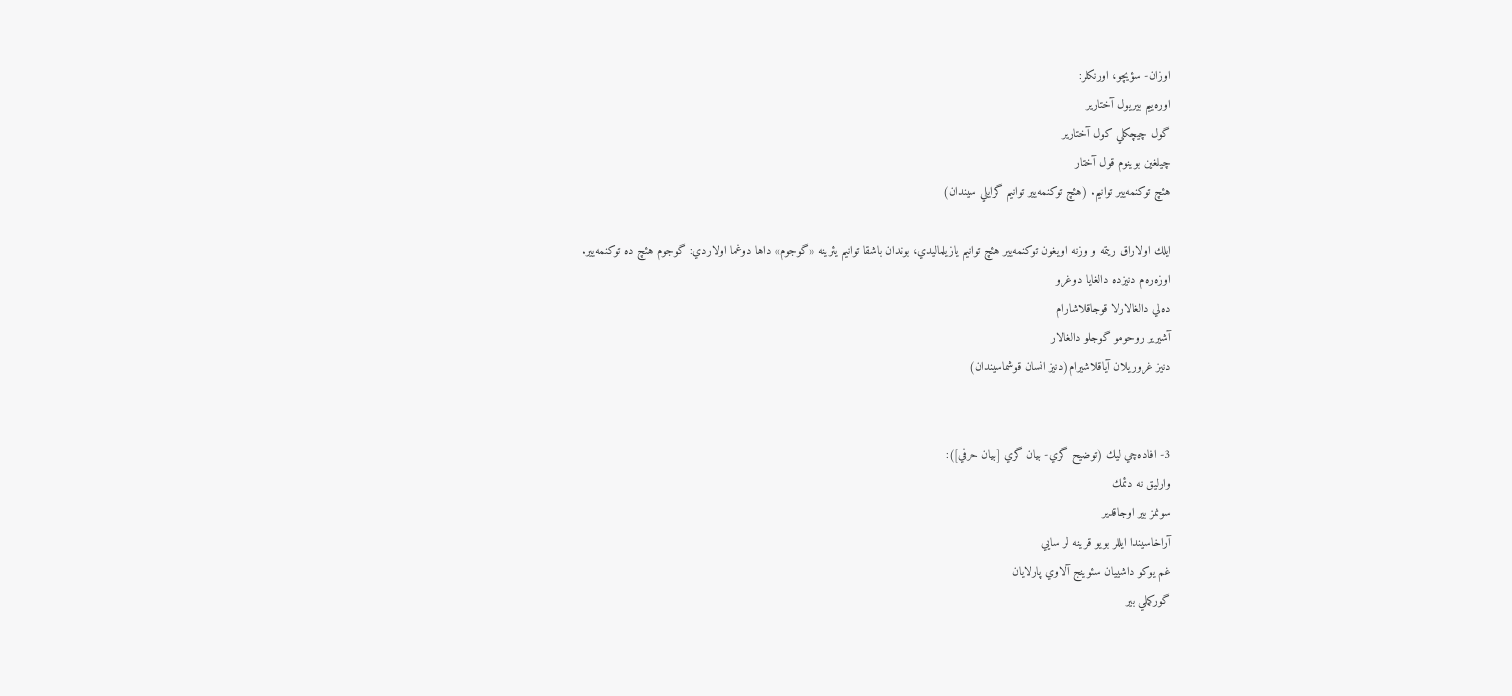اوزان- سؤيچو، اورنكلر:
اوره‌ييم بيريول آختارير
گول چيچكلي كول آختارير
چيلغين بوينوم قول آختار
هئچ توكنمه‌يير توانيم. (هئچ توكنمه‌يير توانيم گرايلي سيندان)

ايلك اولاراق ريتمه و وزنه اويغون توكنمه‌يير هئچ توانيم يازيلماليدي، بوندان باشقا توانيم يئرينه «گوجوم» داها دوغما اولاردي: گوجوم هئچ ده توكنمه‌يير.
اوزه‌ره‌م دنيزده دالغايا دوغرو
ده‌لي دالغالارلا قوجاقلاشارام
آشيرير روحومو گوجلو دالغالار
دنيز غروريلان آياقلاشيرام(دنيز انسان قوشماسيندان)


3- افاده‌چي ليك (توضيح گري- بيان گري [بيان حرفي]):
وارليق نه دئمك
سونمز بير اوجاقدير
آراخاسيندا ايللر بويو قرينه لر سايي
غم يوكو داشييان سئوينج آلاوي پارلايان
گوركملي بير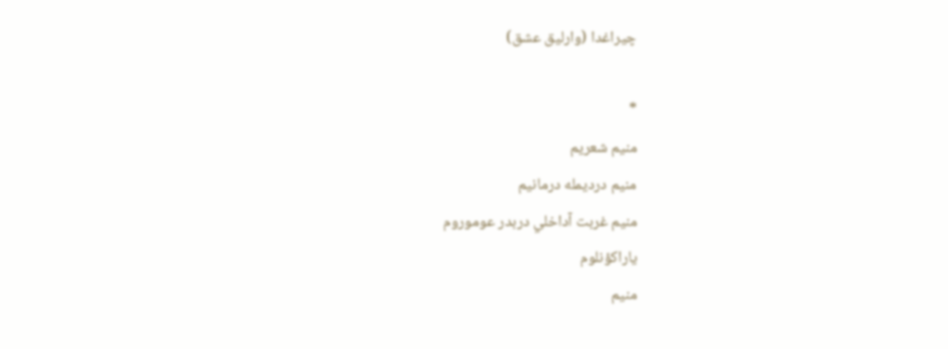چيراغدا (وارليق عشق)

*
منيم شعريم
منيم درديمله درمانيم
منيم غربت آداخلي دربدر عوموروم
ياراكؤنلوم
منيم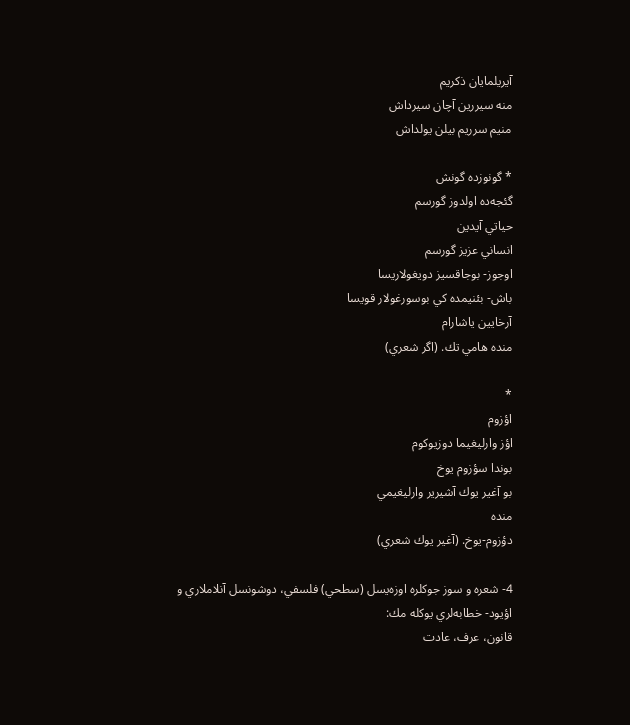آيريلمايان ذكريم
منه سيررين آچان سيرداش
منيم سرريم بيلن يولداش

* گونوزده گونش
گئجه‌ده اولدوز گورسم
حياتي آيدين
انساني عزيز گورسم
اوجوز- بوجاقسيز دويغولاريسا
باش- بئنيمده كي بوسورغولار قويسا
آرخايين ياشارام
منده هامي تك. (اگر شعري)

*
اؤزوم
اؤز وارليغيما دوزيوكوم
بوندا سؤزوم يوخ
بو آغير يوك آشيرير وارليغيمي
منده
دؤزوم-يوخ. (آغير يوك شعري)

4- شعره و سوز جوكلره اوزه‌يسل (سطحي) فلسفي، دوشونسل آنلاملاري و اؤیود- خطابه‌لري يوكله مك:
قانون، عرف، عادت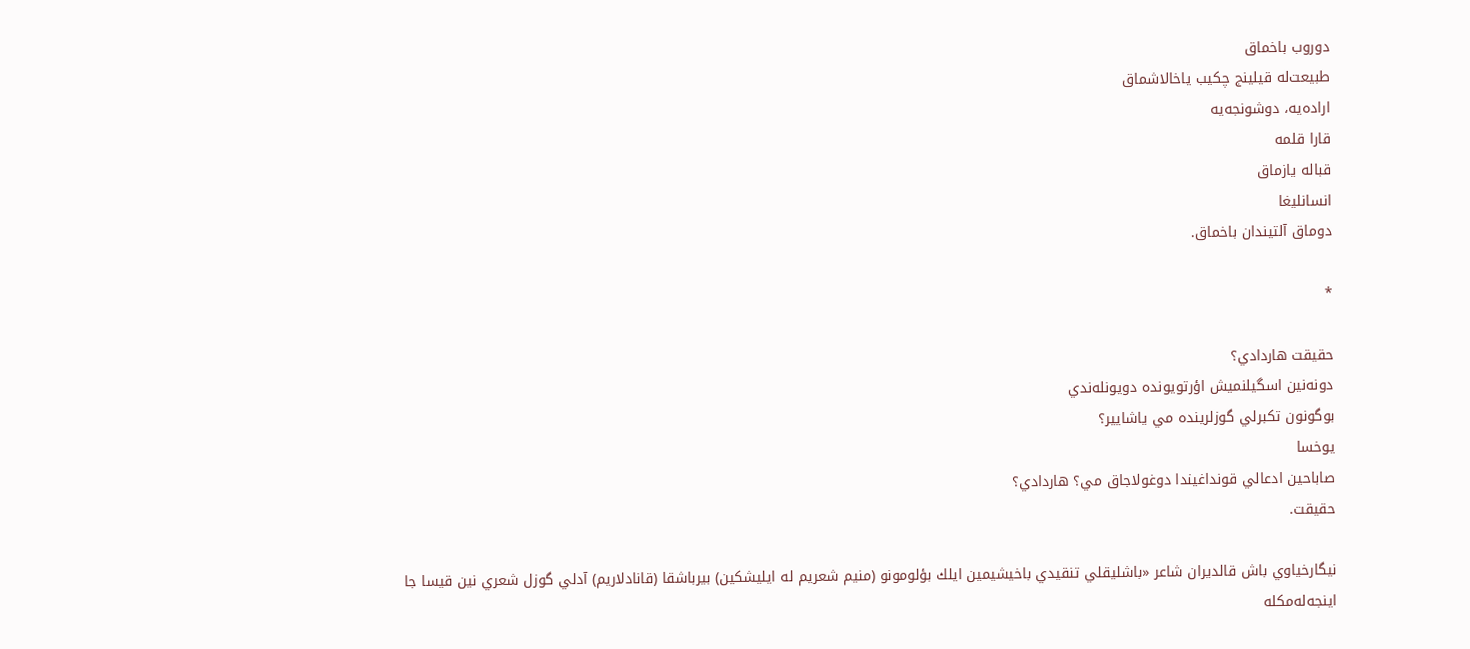دوروب باخماق
طبيعت‌له قيلينج چكيب ياخالاشماق
اراده‌يه، دوشونجه‌يه
قارا قلمه
قباله يازماق
انسانليغا
دوماق آلتيندان باخماق.

*

حقيقت هاردادي؟
دونه‌نين اسگيلنميش اؤرتويونده دويونله‌ندي
بوگونون تكبرلي گوزلرينده مي ياشايير؟
يوخسا
صاباحين ادعالي قونداغيندا دوغولاجاق مي؟ هاردادي؟
حقيقت.

نيگارخياوي باش قالديران شاعر «باشليقلي تنقيدي باخيشيمين ايلك بؤلومونو (منيم شعريم له ايليشكين) بيرباشقا (قانادلاريم) آدلي گوزل شعري نين قيسا جا اينجه‌له‌مكله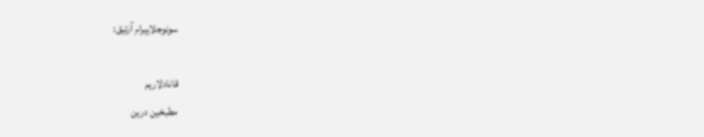سونوجلاييرام آرتيق:

قانادلاريم
مطبخين درين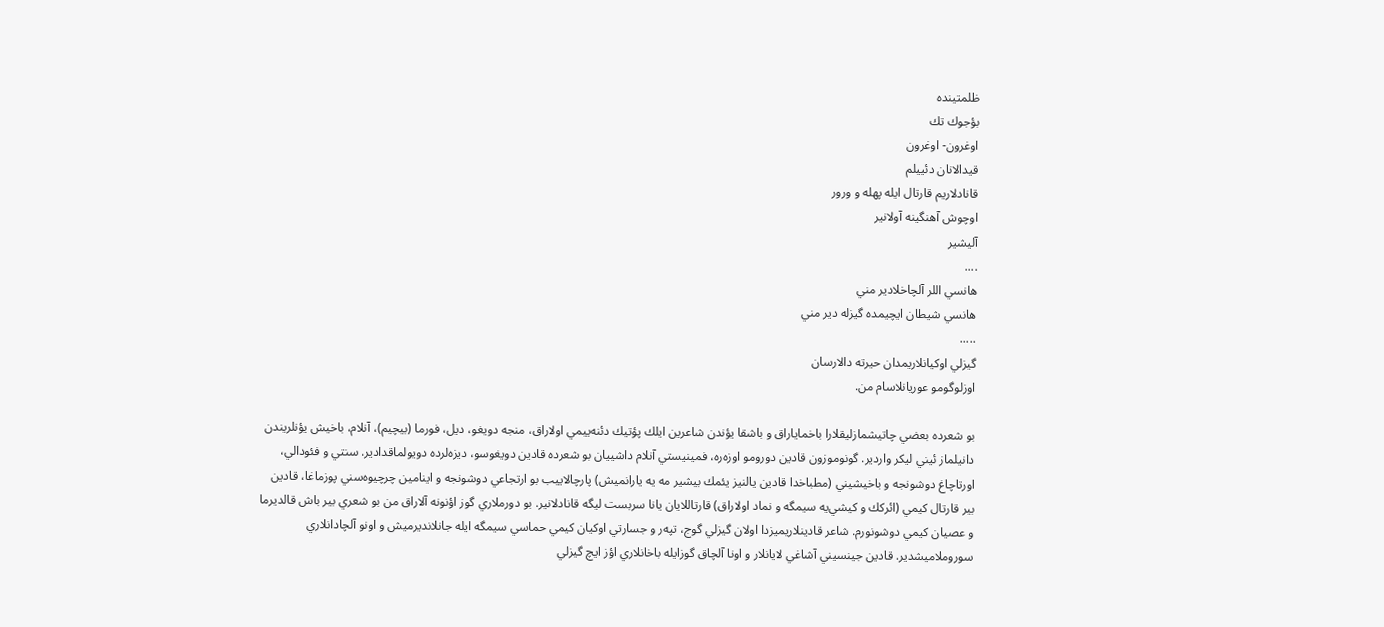ظلمتينده
بؤجوك تك
اوغرون- اوغرون
قيدالانان دئييلم
قانادلاريم قارتال ايله پهله و ورور
اوچوش آهنگينه آولانير
آليشير
....
هانسي اللر آلچاخلادير مني
هانسي شيطان ايچيمده گيزله دير مني
.....
گيزلي اوكيانلاريمدان حيرته دالارسان
اوزلوگومو عوريانلاسام من.

بو شعرده بعضي چاتيشمازليقلارا باخماياراق و باشقا يؤندن شاعرين ايلك پؤتيك دئنه‌ييمي اولاراق، منجه دويغو، ديل، فورما (بيچيم)، آنلام، باخيش يؤنلريندن دانيلماز ئيني ليكر واردير. گونوموزون قادين دورومو اوزه‌ره، فمينيستي آنلام داشييان بو شعرده قادين دويغوسو، ديزه‌لرده دويولماقدادير. سنتي و فئودالي، اورتاچاغ دوشونجه و باخيشيني (مطباخدا قادين يالنيز يئمك بيشير مه یه يارانميش) پارچالاييب بو ارتجاعي دوشونجه و اينامين چرچيوه‌سني پوزماغا، قادين بير قارتال كيمي (ائركك و كيشي‌يه سيمگه و نماد اولاراق) قارتاللايان يانا سربست ليگه قانادلانير. بو دورملاري گوز اؤنونه آلاراق من بو شعري بير باش قالديرما و عصيان كيمي دوشونور‌م. شاعر قادينلاريميزدا اولان گيزلي گوج، تپه‌ر و جسارتي اوكيان كيمي حماسي سيمگه ايله جانلانديرميش و اونو آلچادانلاري سوروملاميشدير. قادين جينسيني آشاغي لايانلار و اونا آلچاق گوزايله باخانلاري اؤز ايچ گيزلي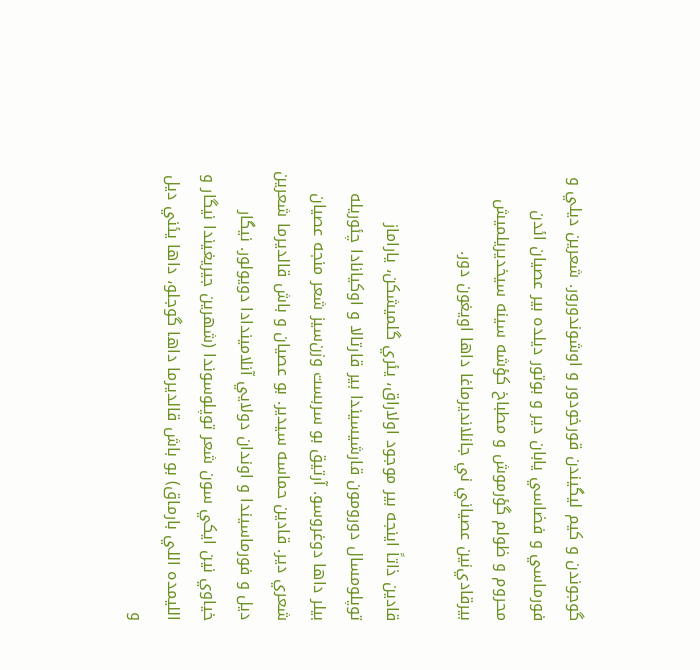گوجوندن و كيم ليگيندن قورخودور و اوشوندورور. شعرين ديلي و فورماسي و فضاسي يابان دير و بوتور ديلده بير عصيان ائدن محروم و ظولم گؤرموش و مطباخ كؤشه سينه سيخديريلميش بيرقادي‌نين عصياني ني جانلانديرماغا داها اويغون دور.

قادين ذاتاً اينجه بير موجود اولاراق، يئري گلميشكن، ياراماز توپلومسال دورومون قارشيسيندا بير قارتالا و اوكيانادا چئوريله بيلر داها دوغروسو. آرتيق بو سربست وزن‌سيز شعر منجه عصيان شعري دير. قادين حماسه سيدير. بو عصيان و باش قالديرما شعرين ديل و فورماسيندا و اوندان دولايي آنلاميندادا دويولور. نيگار خياوي نين ايكي سون شعر توپلوسوندا (شهرين جيريغيندا نیگار و الليمده اللي بارماق) بو باش قالديرما داها گوجلو، داها يئني ديل و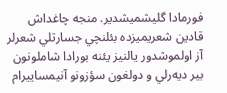فورمادا گليشميشدير. منجه چاغداش قادين شعريميزده بئلنچي جسارتلي شعرلر آز اولموشدور يالنيز يئنه بورادا شاملونون بير ديه‌رلي و دولغون سؤزونو آنيمساييرام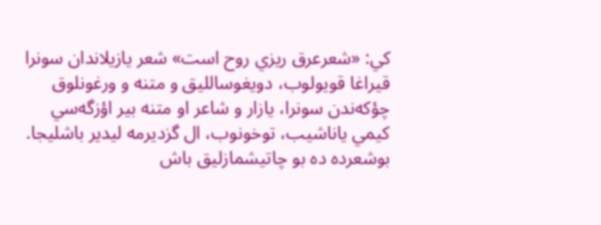كي: «شعرعرق ريزي روح است» شعر يازيلاندان سونرا قيراغا قويولوب، دويغوسالليق و متنه و ورغونلوق چؤكه‌ندن سونرا، يازار و شاعر او متنه بير اؤزگه‌سي كيمي ياناشيب، توخونوب، ال گزديرمه ليدير باشليجا. بوشعرده ده بو چاتيشمازليق باش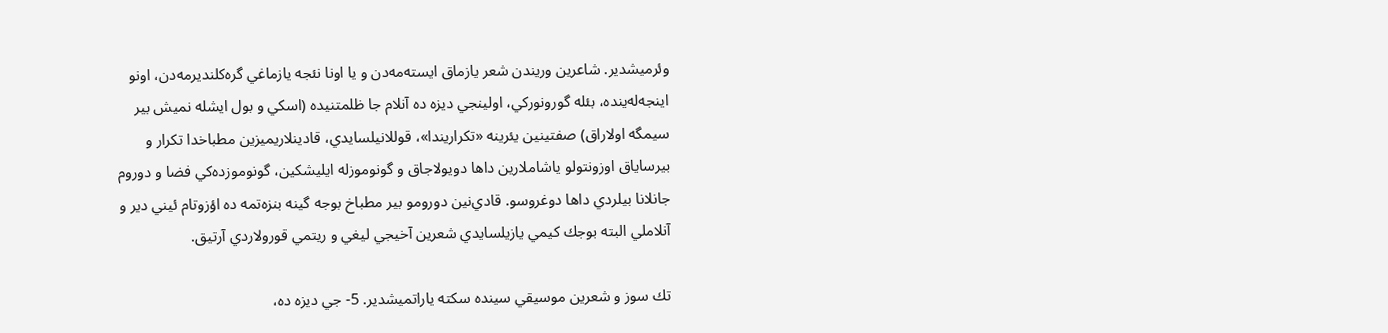وئرميشدير. شاعرين وريندن شعر يازماق ايسته‌مه‌دن و يا اونا نئجه يازماغي گره‌كلنديرمه‌دن، اونو اينجه‌له‌ينده، بئله گورونوركي، اولينجي ديزه ده آنلام جا ظلمتنيده (اسكي و بول ايشله نميش بير سيمگه اولاراق) صفتينين يئرينه «تكراريندا»، قوللانيلسايدي، قادينلاريميزين مطباخدا تكرار و بيرساياق اوزونتولو ياشاملارين داها دويولاجاق و گونوموزله ايليشكين، گونوموزده‌كي فضا و دوروم جانلانا بيلردي داها دوغروسو. قادي‌نين دورومو بير مطباخ بوجه گينه بنزه‌تمه ده اؤزوتام ئيني دير و آنلاملي البته بوجك كيمي يازيلسايدي شعرين آخيجي ليغي و ريتمي قورولاردي آرتيق.

تك سوز و شعرين موسيقي سينده سكته ياراتميشدير. 5- جي ديزه ده،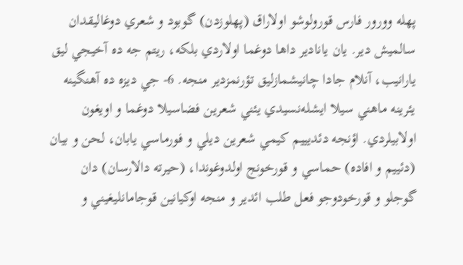پهله وورور فارس قورولوشو اولاراق (پهلوزدن) گوبود و شعري دوغاليقدان سالميش دير. يان يانادير داها دوغما اولاردي بلكه، ريتم جه ده آخيجي ليق يارانيب، آنلام جادا چانيشمازليق تؤرنمزدير منجه. 6- جي ديزه ده آهنگينه يئرينه ماهني سيلا ايشله‌نسيدي یئني شعرين فضاسيلا دوغما و اويغون اولابيلردي. اؤنجه دئديیيم كيمي شعرين ديلي و فورماسي يابان، لحن و بيان (دئييم و افاده) حماسي و قورخونج اولدوغوندا، (حيرته دالارسان) دان گوجلو و قورخودوجو فعل طلب ائدير و منجه اوكيانين قوجامانليغيني و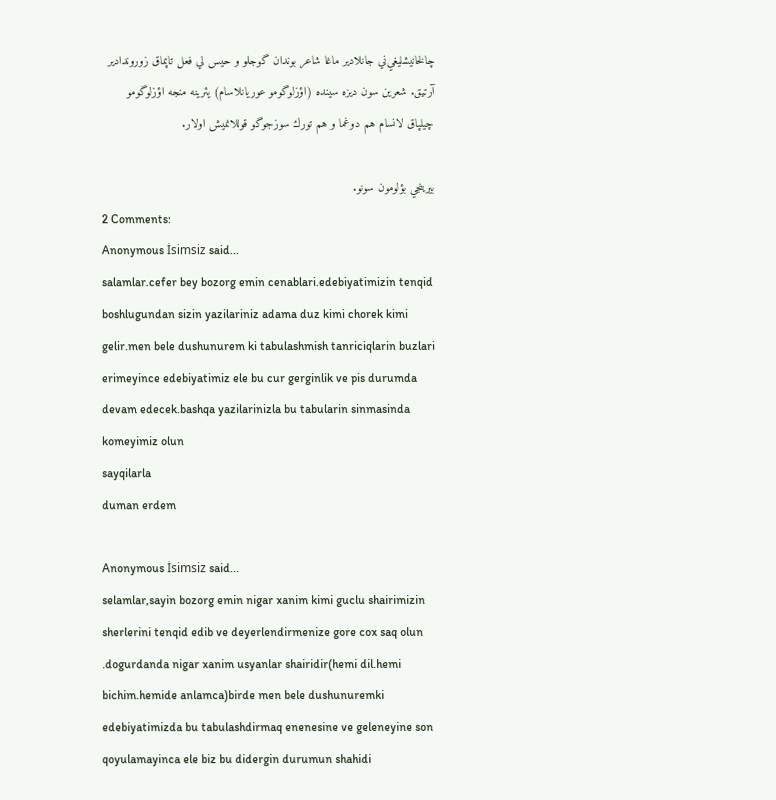چالخانيشليغي‌ني جانلادير ماغا شاعر بوندان گوجلو و حيس لي فعل تاپماق زوروندادير آرتيق. شعرين سون ديزه سينده (اؤزلوگومو عوريانلاسام) يئرينه منجه اؤزلوگومو چيلپاق لانسام هم دوغما و هم تورك سوزجوگو قوللانميش اولار.

بيرينجي بؤلومون سونو.
2 Comments:
Anonymous İsimsiz said...
salamlar.cefer bey bozorg emin cenablari.edebiyatimizin tenqid boshlugundan sizin yazilariniz adama duz kimi chorek kimi gelir.men bele dushunurem ki tabulashmish tanriciqlarin buzlari erimeyince edebiyatimiz ele bu cur gerginlik ve pis durumda devam edecek.bashqa yazilarinizla bu tabularin sinmasinda komeyimiz olun
sayqilarla
duman erdem

Anonymous İsimsiz said...
selamlar,sayin bozorg emin nigar xanim kimi guclu shairimizin sherlerini tenqid edib ve deyerlendirmenize gore cox saq olun .dogurdanda nigar xanim usyanlar shairidir(hemi dil.hemi bichim.hemide anlamca)birde men bele dushunuremki edebiyatimizda bu tabulashdirmaq enenesine ve geleneyine son qoyulamayinca ele biz bu didergin durumun shahidi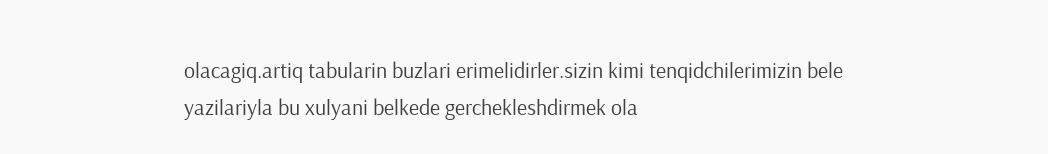olacagiq.artiq tabularin buzlari erimelidirler.sizin kimi tenqidchilerimizin bele yazilariyla bu xulyani belkede gerchekleshdirmek ola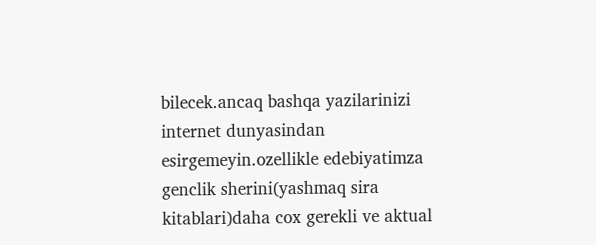bilecek.ancaq bashqa yazilarinizi internet dunyasindan esirgemeyin.ozellikle edebiyatimza genclik sherini(yashmaq sira kitablari)daha cox gerekli ve aktual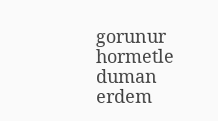gorunur
hormetle
duman erdem